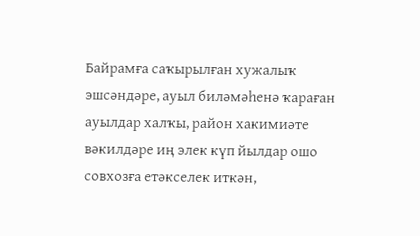Байрамға саҡырылған хужалыҡ эшсәндәре, ауыл биләмәһенә ҡараған ауылдар халҡы, район хакимиәте вәкилдәре иң элек күп йылдар ошо совхозға етәкселек иткән,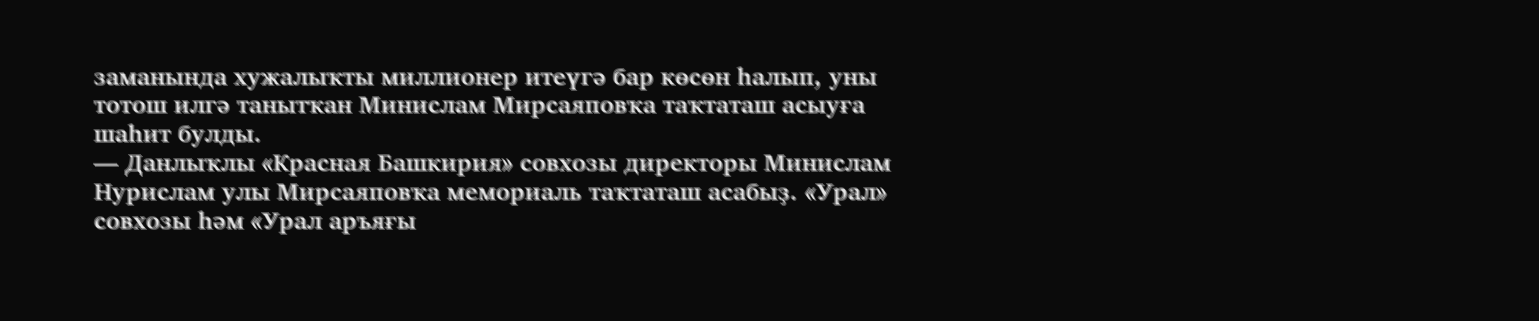заманында хужалыҡты миллионер итеүгә бар көсөн һалып, уны тотош илгә танытҡан Минислам Мирсаяповҡа таҡтаташ асыуға шаһит булды.
— Данлыҡлы «Красная Башкирия» совхозы директоры Минислам Нурислам улы Мирсаяповҡа мемориаль таҡтаташ асабыҙ. «Урал» совхозы һәм «Урал аръяғы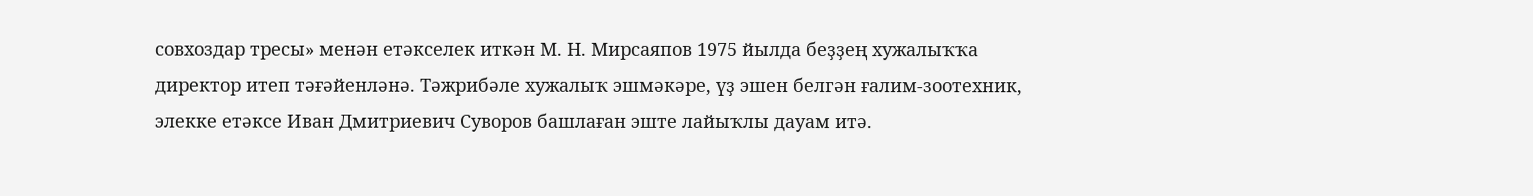совхоздар тресы» менән етәкселек иткән М. Н. Мирсаяпов 1975 йылда беҙҙең хужалыҡҡа директор итеп тәғәйенләнә. Тәжрибәле хужалыҡ эшмәкәре, үҙ эшен белгән ғалим-зоотехник, элекке етәксе Иван Дмитриевич Суворов башлаған эште лайыҡлы дауам итә.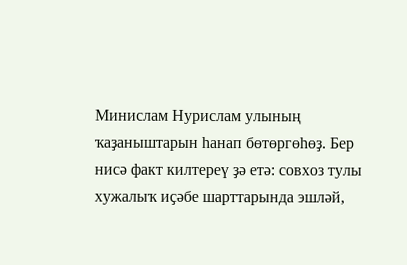Минислам Нурислам улының ҡаҙаныштарын һанап бөтөргөһөҙ. Бер нисә факт килтереү ҙә етә: совхоз тулы хужалыҡ иҫәбе шарттарында эшләй,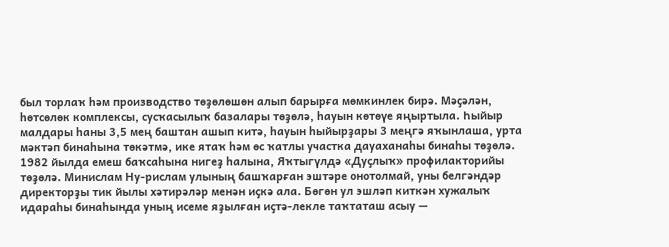был торлаҡ һәм производство төҙөлөшөн алып барырға мөмкинлек бирә. Мәҫәлән, һөтсөлөк комплексы, сусҡасылыҡ базалары төҙөлә, һауын көтөүе яңыртыла. Һыйыр малдары һаны 3,5 мең баштан ашып китә, һауын һыйырҙары 3 меңгә яҡынлаша, урта мәктәп бинаһына төкәтмә, ике ятаҡ һәм өс ҡатлы участка дауаханаһы бинаһы төҙөлә. 1982 йылда емеш баҡсаһына нигеҙ һалына, Яҡтыгүлдә «Дуҫлыҡ» профилакторийы төҙөлә. Минислам Ну-рислам улының башҡарған эштәре онотолмай, уны белгәндәр директорҙы тик йылы хәтирәләр менән иҫкә ала. Бөгөн ул эшләп киткән хужалыҡ идараһы бинаһында уның исеме яҙылған иҫтә-лекле таҡтаташ асыу —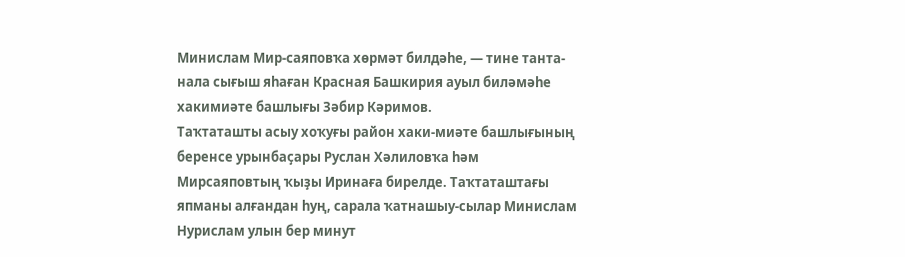Минислам Мир-саяповҡа хөрмәт билдәһе, — тине танта- нала сығыш яһаған Красная Башкирия ауыл биләмәһе хакимиәте башлығы Зәбир Кәримов.
Таҡтаташты асыу хоҡуғы район хаки-миәте башлығының беренсе урынбаҫары Руслан Хәлиловҡа һәм Мирсаяповтың ҡыҙы Иринаға бирелде. Таҡтаташтағы япманы алғандан һуң, сарала ҡатнашыу-сылар Минислам Нурислам улын бер минут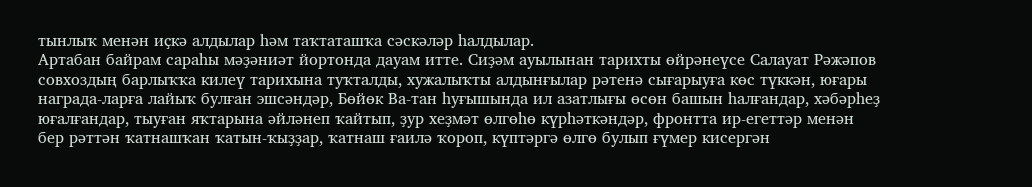тынлыҡ менән иҫкә алдылар һәм таҡтаташҡа сәскәләр һалдылар.
Артабан байрам сараһы мәҙәниәт йортонда дауам итте. Сиҙәм ауылынан тарихты өйрәнеүсе Салауат Рәжәпов совхоздың барлыҡҡа килеү тарихына туҡталды, хужалыҡты алдынғылар рәтенә сығарыуға көс түккән, юғары награда-ларға лайыҡ булған эшсәндәр, Бөйөк Ва-тан һуғышында ил азатлығы өсөн башын һалғандар, хәбәрһеҙ юғалғандар, тыуған яҡтарына әйләнеп ҡайтып, ҙур хеҙмәт өлгөһө күрһәткәндәр, фронтта ир-егеттәр менән бер рәттән ҡатнашҡан ҡатын-ҡыҙҙар, ҡатнаш ғаилә ҡороп, күптәргә өлгө булып ғүмер кисергән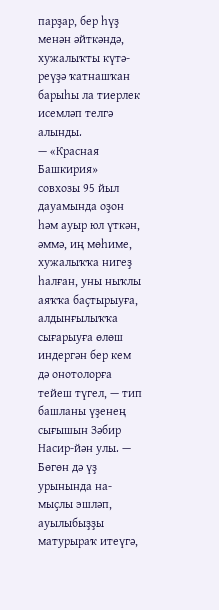парҙар, бер һүҙ менән әйткәндә, хужалыҡты күтә-реүҙә ҡатнашҡан барыһы ла тиерлек исемләп телгә алынды.
— «Красная Башкирия» совхозы 95 йыл дауамында оҙон һәм ауыр юл үткән, әммә, иң мөһиме, хужалыҡҡа нигеҙ һалған, уны ныҡлы аяҡҡа баҫтырыуға, алдынғылыҡҡа сығарыуға өлөш индергән бер кем дә онотолорға тейеш түгел, — тип башланы үҙенең сығышын Зәбир Насир-йән улы. — Бөгөн дә үҙ урынында на-мыҫлы эшләп, ауылыбыҙҙы матурыраҡ итеүгә,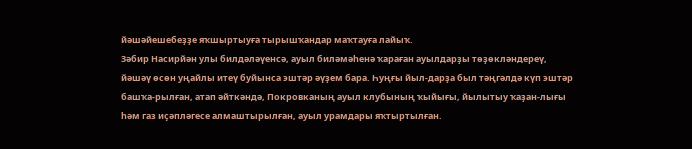йәшәйешебеҙҙе яҡшыртыуға тырышҡандар маҡтауға лайыҡ.
Зәбир Насирйән улы билдәләүенсә, ауыл биләмәһенә ҡараған ауылдарҙы төҙөкләндереү, йәшәү өсөн уңайлы итеү буйынса эштәр әүҙем бара. Һуңғы йыл-дарҙа был тәңгәлдә күп эштәр башҡа-рылған, атап әйткәндә, Покровканың ауыл клубының ҡыйығы, йылытыу ҡаҙан-лығы һәм газ иҫәпләгесе алмаштырылған, ауыл урамдары яҡтыртылған.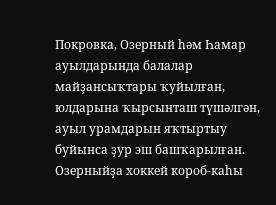Покровка, Озерный һәм Һамар ауылдарында балалар майҙансыҡтары ҡуйылған, юлдарына ҡырсынташ түшәлгән, ауыл урамдарын яҡтыртыу буйынса ҙур эш башҡарылған. Озерныйҙа хоккей короб-каһы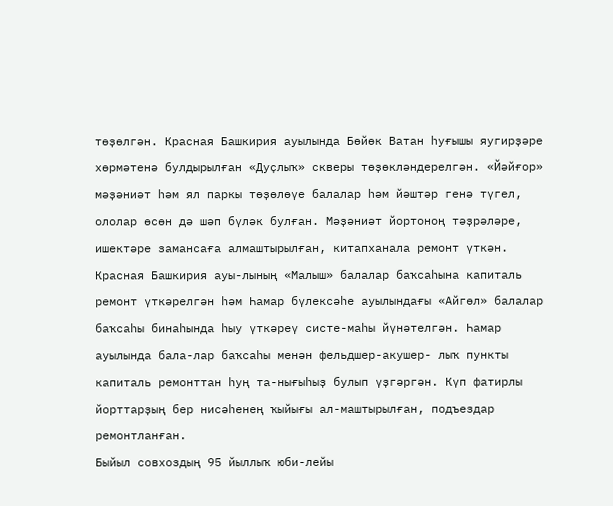төҙөлгән. Красная Башкирия ауылында Бөйөк Ватан һуғышы яугирҙәре хөрмәтенә булдырылған «Дуҫлыҡ» скверы төҙөкләндерелгән. «Йәйғор» мәҙәниәт һәм ял паркы төҙөлөүе балалар һәм йәштәр генә түгел, ололар өсөн дә шәп бүләк булған. Мәҙәниәт йортоноң тәҙрәләре, ишектәре замансаға алмаштырылған, китапханала ремонт үткән. Красная Башкирия ауы-лының «Малыш» балалар баҡсаһына капиталь ремонт үткәрелгән һәм Һамар бүлексәһе ауылындағы «Айгөл» балалар баҡсаһы бинаһында һыу үткәреү систе-маһы йүнәтелгән. Һамар ауылында бала-лар баҡсаһы менән фельдшер-акушер- лыҡ пункты капиталь ремонттан һуң та-нығыһыҙ булып үҙгәргән. Күп фатирлы йорттарҙың бер нисәһенең ҡыйығы ал-маштырылған, подъездар ремонтланған.
Быйыл совхоздың 95 йыллыҡ юби-лейы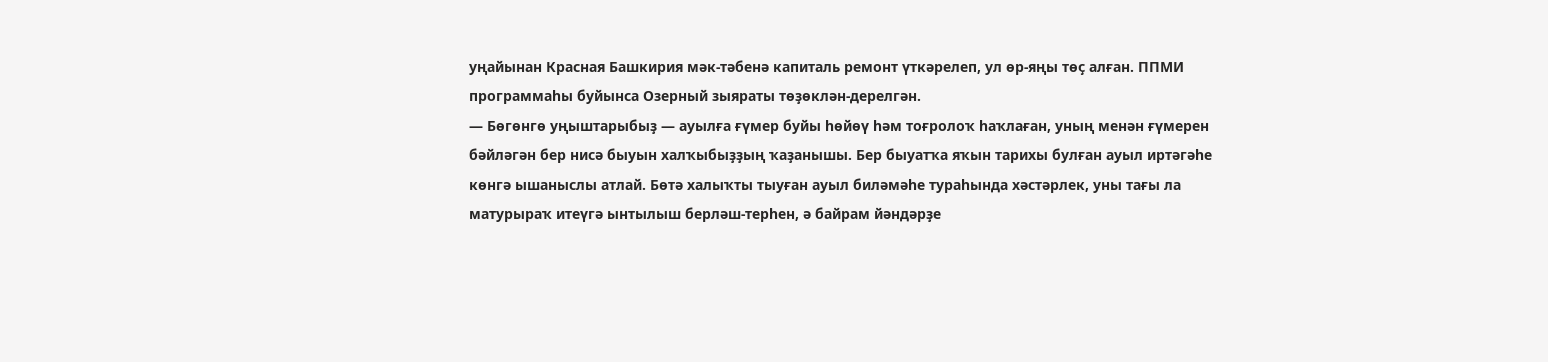уңайынан Красная Башкирия мәк-тәбенә капиталь ремонт үткәрелеп, ул өр-яңы төҫ алған. ППМИ программаһы буйынса Озерный зыяраты төҙөклән-дерелгән.
— Бөгөнгө уңыштарыбыҙ — ауылға ғүмер буйы һөйөү һәм тоғролоҡ һаҡлаған, уның менән ғүмерен бәйләгән бер нисә быуын халҡыбыҙҙың ҡаҙанышы. Бер быуатҡа яҡын тарихы булған ауыл иртәгәһе көнгә ышаныслы атлай. Бөтә халыҡты тыуған ауыл биләмәһе тураһында хәстәрлек, уны тағы ла матурыраҡ итеүгә ынтылыш берләш-терһен, ә байрам йәндәрҙе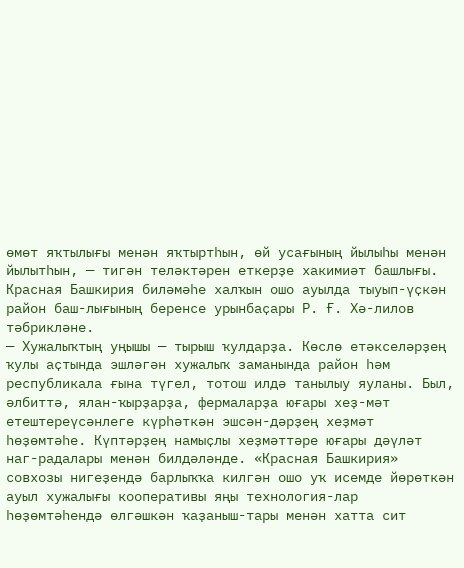өмөт яҡтылығы менән яҡтыртһын, өй усағының йылыһы менән йылытһын, — тигән теләктәрен еткерҙе хакимиәт башлығы.
Красная Башкирия биләмәһе халҡын ошо ауылда тыуып-үҫкән район баш-лығының беренсе урынбаҫары Р. Ғ. Хә-лилов тәбрикләне.
— Хужалыҡтың уңышы — тырыш ҡулдарҙа. Көслө етәкселәрҙең ҡулы аҫтында эшләгән хужалыҡ заманында район һәм республикала ғына түгел, тотош илдә танылыу яуланы. Был, әлбиттә, ялан-ҡырҙарҙа, фермаларҙа юғары хеҙ-мәт етештереүсәнлеге күрһәткән эшсән-дәрҙең хеҙмәт һөҙөмтәһе. Күптәрҙең намыҫлы хеҙмәттәре юғары дәүләт наг-радалары менән билдәләнде. «Красная Башкирия» совхозы нигеҙендә барлыҡҡа килгән ошо уҡ исемде йөрөткән ауыл хужалығы кооперативы яңы технология-лар һөҙөмтәһендә өлгәшкән ҡаҙаныш-тары менән хатта сит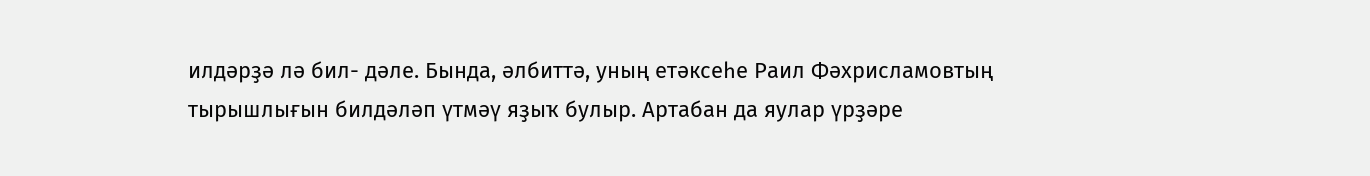илдәрҙә лә бил- дәле. Бында, әлбиттә, уның етәксеһе Раил Фәхрисламовтың тырышлығын билдәләп үтмәү яҙыҡ булыр. Артабан да яулар үрҙәре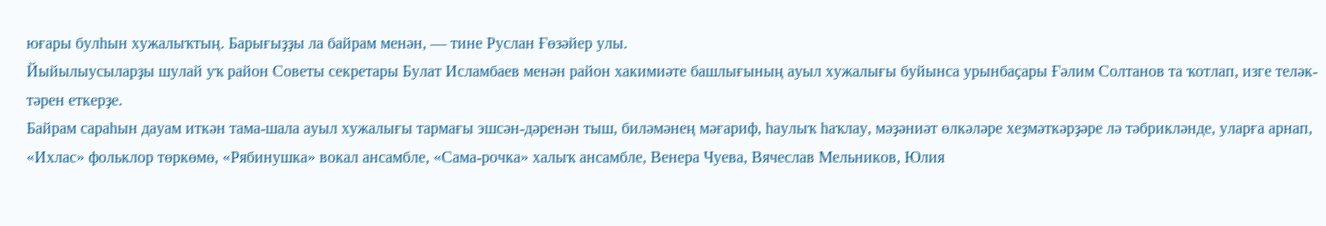юғары булһын хужалыҡтың. Барығыҙҙы ла байрам менән, — тине Руслан Ғөзәйер улы.
Йыйылыусыларҙы шулай уҡ район Советы секретары Булат Исламбаев менән район хакимиәте башлығының ауыл хужалығы буйынса урынбаҫары Ғәлим Солтанов та ҡотлап, изге теләк-тәрен еткерҙе.
Байрам сараһын дауам иткән тама-шала ауыл хужалығы тармағы эшсән-дәренән тыш, биләмәнең мәғариф, һаулыҡ һаҡлау, мәҙәниәт өлкәләре хеҙмәткәрҙәре лә тәбрикләнде, уларға арнап, «Ихлас» фольклор төркөмө, «Рябинушка» вокал ансамбле, «Сама-рочка» халыҡ ансамбле, Венера Чуева, Вячеслав Мельников, Юлия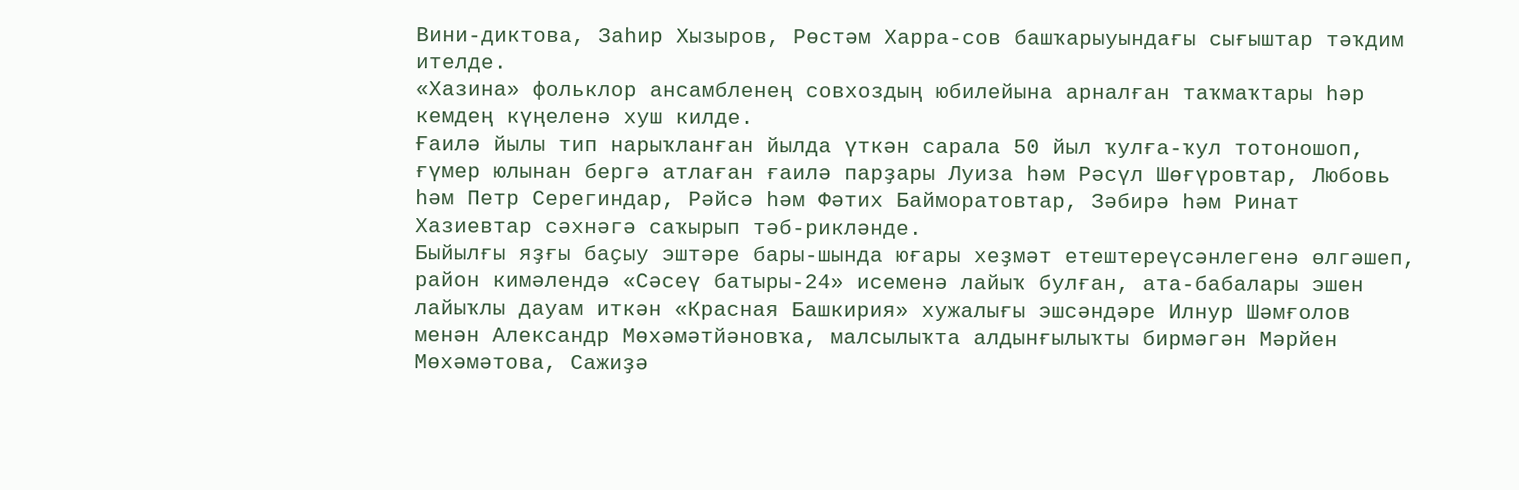Вини-диктова, Заһир Хызыров, Рөстәм Харра-сов башҡарыуындағы сығыштар тәҡдим ителде.
«Хазина» фольклор ансамбленең совхоздың юбилейына арналған таҡмаҡтары һәр кемдең күңеленә хуш килде.
Ғаилә йылы тип нарыҡланған йылда үткән сарала 50 йыл ҡулға-ҡул тотоношоп, ғүмер юлынан бергә атлаған ғаилә парҙары Луиза һәм Рәсүл Шөғүровтар, Любовь һәм Петр Серегиндар, Рәйсә һәм Фәтих Байморатовтар, Зәбирә һәм Ринат Хазиевтар сәхнәгә саҡырып тәб-рикләнде.
Быйылғы яҙғы баҫыу эштәре бары-шында юғары хеҙмәт етештереүсәнлегенә өлгәшеп, район кимәлендә «Сәсеү батыры-24» исеменә лайыҡ булған, ата-бабалары эшен лайыҡлы дауам иткән «Красная Башкирия» хужалығы эшсәндәре Илнур Шәмғолов менән Александр Мөхәмәтйәновҡа, малсылыҡта алдынғылыҡты бирмәгән Мәрйен Мөхәмәтова, Сажиҙә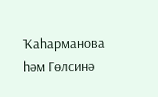Ҡаһарманова һәм Гөлсинә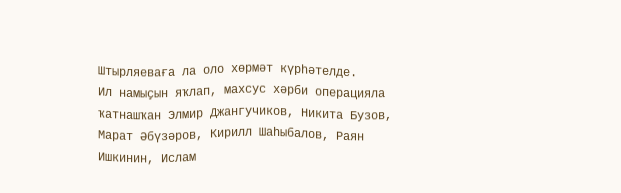Штырляеваға ла оло хөрмәт күрһәтелде.
Ил намыҫын яҡлап, махсус хәрби операцияла ҡатнашҡан Элмир Джангучиков, Никита Бузов, Марат Әбүзәров, Кирилл Шаһыбалов, Раян Ишкинин, Ислам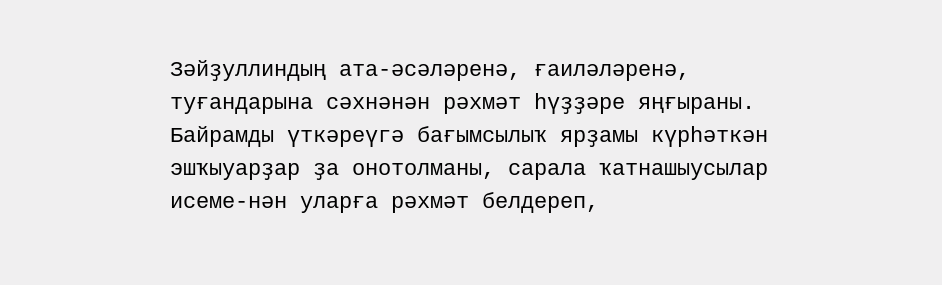Зәйҙуллиндың ата-әсәләренә, ғаиләләренә, туғандарына сәхнәнән рәхмәт һүҙҙәре яңғыраны.
Байрамды үткәреүгә бағымсылыҡ ярҙамы күрһәткән эшҡыуарҙар ҙа онотолманы, сарала ҡатнашыусылар исеме-нән уларға рәхмәт белдереп,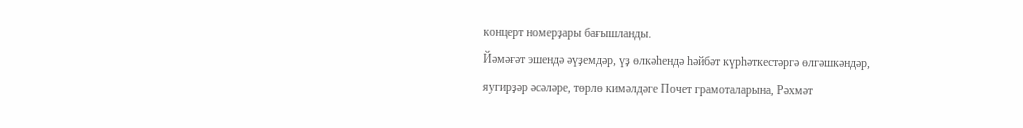концерт номерҙары бағышланды.
Йәмәғәт эшендә әүҙемдәр, үҙ өлкәһендә һәйбәт күрһәткестәргә өлгәшкәндәр, яугирҙәр әсәләре, төрлө кимәлдәге Почет грамоталарына, Рәхмәт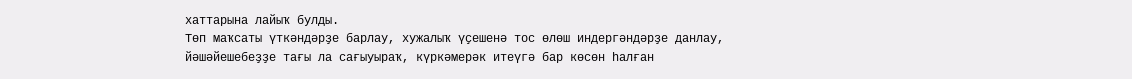хаттарына лайыҡ булды.
Төп маҡсаты үткәндәрҙе барлау, хужалыҡ үҫешенә тос өлөш индергәндәрҙе данлау, йәшәйешебеҙҙе тағы ла сағыуыраҡ, күркәмерәк итеүгә бар көсөн һалған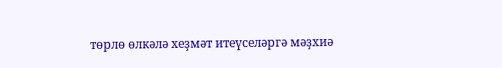төрлө өлкәлә хеҙмәт итеүселәргә мәҙхиә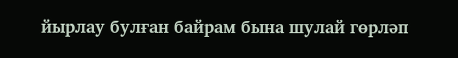йырлау булған байрам бына шулай гөрләп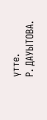үтте.
Р. ДАУЫТОВА.